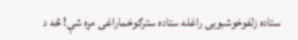ستاده زلفوخوشبویی راغله ستاده سترګوخماراغی مړه شې! څه د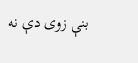بنې زوی دې نه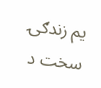یم زندګۍ سخت د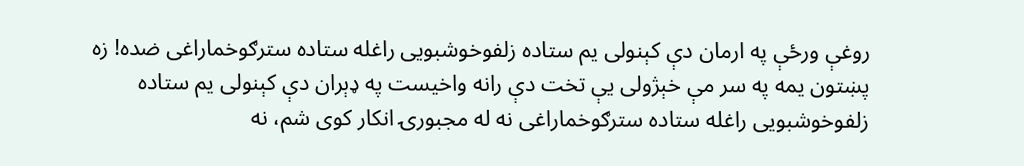روغې ورځې په ارمان دې کېنولی یم ستاده زلفوخوشبویی راغله ستاده سترګوخماراغی ضده! زه پښتون یمه په سر مې خېژولی یې تخت دې رانه واخیست په ډېران دې کېنولی یم ستاده زلفوخوشبویی راغله ستاده سترګوخماراغی نه له مجبورۍ انکار کوی شم، نه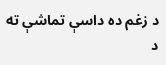د زغم ده داسې تماشې ته د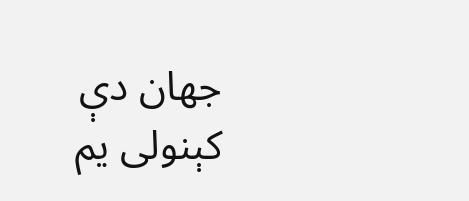جهان دې کېنولی یم